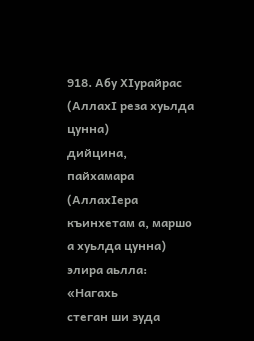918. Абу ХIурайрас (АллахI реза хуьлда цунна)
дийцина, пайхамара (АллахIера къинхетам а, маршо а хуьлда цунна) элира аьлла: «Нагахь
стеган ши зуда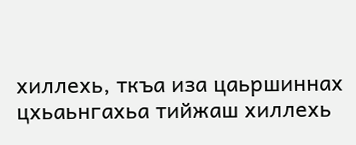хиллехь, ткъа иза цаьршиннах цхьаьнгахьа тийжаш хиллехь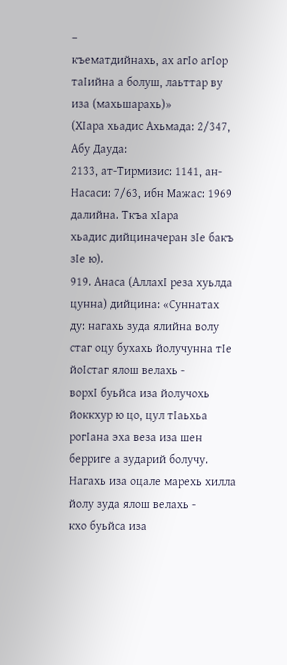–
къематдийнахь, ах агIо агIор таIийна а болуш, лаьттар ву иза (махьшарахь)»
(ХIара хьадис Ахьмада: 2/347, Абу Дауда:
2133, ат-Тирмизис: 1141, ан-Насаси: 7/63, ибн Мажас: 1969 далийна. Ткъа хIара
хьадис дийциначеран зIе бакъ зIе ю).
919. Анаса (АллахI реза хуьлда цунна) дийцина: «Суннатах
ду: нагахь зуда ялийна волу стаг оцу бухахь йолучунна тIе йоIстаг ялош велахь -
ворхI буьйса иза йолучохь йоккхур ю цо, цул тIаьхьа рогIана эха веза иза шен
берриге а зударий болучу. Нагахь иза оцале марехь хилла йолу зуда ялош велахь -
кхо буьйса иза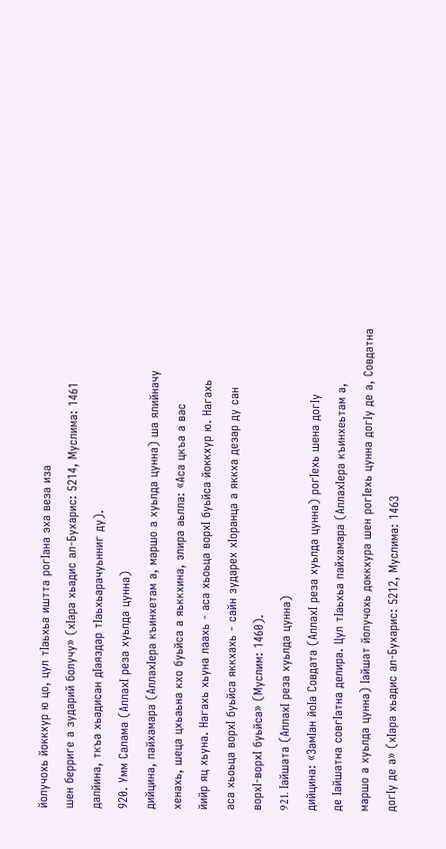йолучохь йоккхур ю цо, цул тIаьхьа иштта рогIана эха веза иза
шен берриге а зударий болучу» (хIара хьадис ал-Бухарис: 5214, Муслима: 1461
далйина, ткъа хьадисан дIаяздар тIаьхьарачуьнниг ду).
920. Умм Салама (АллахI реза хуьлда цунна)
дийцина, пайхамара (АллахIера къинхетам а, маршо а хуьлда цунна) ша ялийначу
хенахь, шеца цхьаьна кхо буьйса а яьккхина, элира аьлла: «Аса цкъа а вас
йийр яц хьуна. Нагахь хьуна лаахь - аса хьоьца ворхI буьйса йоккхур ю. Нагахь
аса хьоьца ворхI буьйса яккхахь - сайн зударех хIоранца а яккха дезар ду сан
ворхI-ворхI буьйса» (Муслим: 1460).
921. Iайшата (АллахI реза хуьлда цунна)
дийцина: «ЗамIан йоIа Совдата (АллахI реза хуьлда цунна) рогIехь шена догIу
де Iайшатна совгIатна делира. Цул тIаьхьа пайхамара (АллахIера къинхеьтам а,
маршо а хуьлда цунна) Iайшат йолучохь доккхура шен рогIехь цунна догIу де а, Совдатна
догIу де а» (хIара хьадис ал-Бухарис: 5212, Муслима: 1463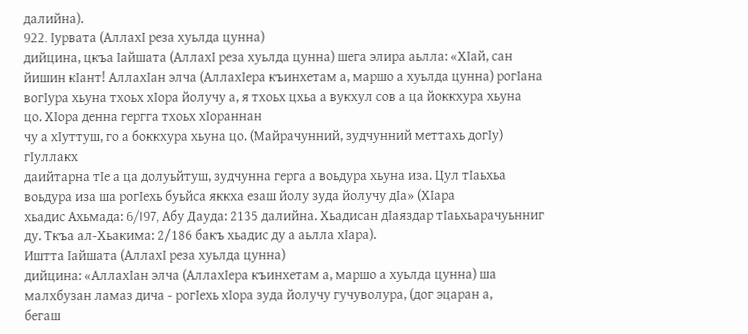далийна).
922. Iурвата (АллахI реза хуьлда цунна)
дийцина, цкъа Iайшата (АллахI реза хуьлда цунна) шега элира аьлла: «ХIай, сан
йишин кIант! АллахIан элча (АллахIера къинхетам а, маршо а хуьлда цунна) рогIана
вогIура хьуна тхоьх хIора йолучу а, я тхоьх цхьа а вукхул сов а ца йоккхура хьуна
цо. ХIора денна гергга тхоьх хIораннан
чу а хIуттуш, го а боккхура хьуна цо. (Майрачунний, зудчунний меттахь догIу) гIуллакх
даийтарна тIе а ца долуьйтуш, зудчунна герга а воьдура хьуна иза. Цул тIаьхьа
воьдура иза ша рогIехь буьйса яккха езаш йолу зуда йолучу дIа» (ХIара
хьадис Ахьмада: 6/I97, Абу Дауда: 2135 далийна. Хьадисан дIаяздар тIаьхьарачуьнниг
ду. Ткъа ал-Хьакима: 2/186 бакъ хьадис ду а аьлла хIара).
Иштта Iайшата (АллахI реза хуьлда цунна)
дийцина: «АллахIан элча (АллахIера къинхетам а, маршо а хуьлда цунна) ша
малхбузан ламаз дича - рогIехь хIора зуда йолучу гучуволура, (дог эцаран а,
бегаш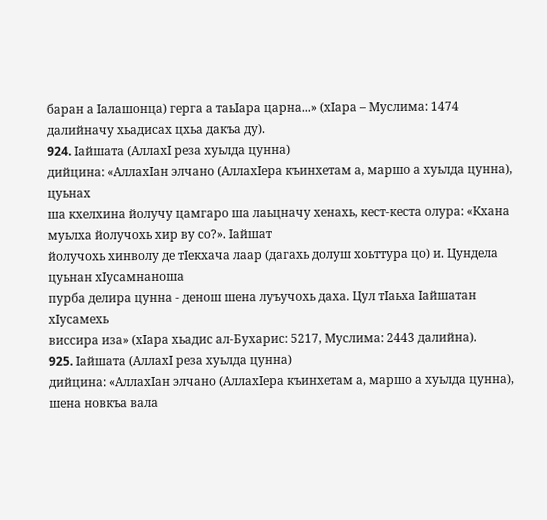баран а Iалашонца) герга а таьIара царна...» (хIара – Муслима: 1474
далийначу хьадисах цхьа дакъа ду).
924. Iайшата (АллахI реза хуьлда цунна)
дийцина: «АллахIан элчано (АллахIера къинхетам а, маршо а хуьлда цунна), цуьнах
ша кхелхина йолучу цамгаро ша лаьцначу хенахь, кест-кеста олура: «Кхана
муьлха йолучохь хир ву со?». Iайшат
йолучохь хинволу де тIекхача лаар (дагахь долуш хоьттура цо) и. Цундела цуьнан хIусамнаноша
пурба делира цунна - денош шена луъучохь даха. Цул тIаьха Iайшатан хIусамехь
виссира иза» (хIара хьадис ал-Бухарис: 5217, Муслима: 2443 далийна).
925. Iайшата (АллахI реза хуьлда цунна)
дийцина: «АллахIан элчано (АллахIера къинхетам а, маршо а хуьлда цунна),
шена новкъа вала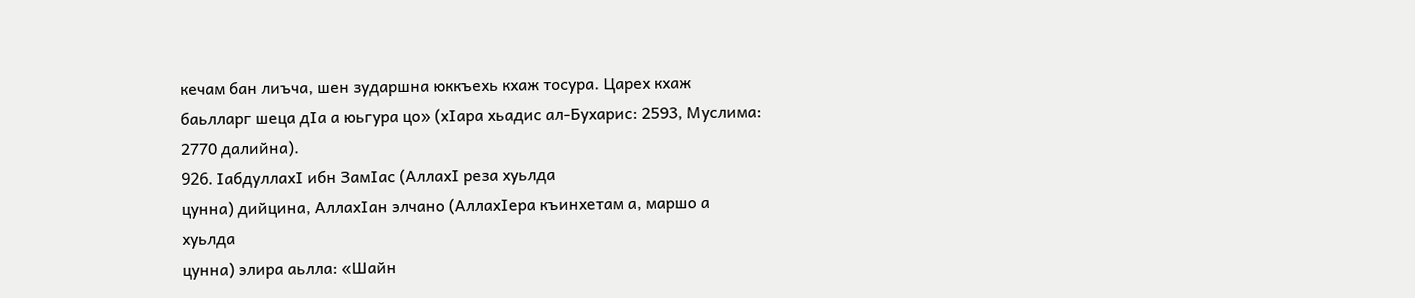кечам бан лиъча, шен зударшна юккъехь кхаж тосура. Царех кхаж
баьлларг шеца дIа а юьгура цо» (хIара хьадис ал-Бухарис: 2593, Муслима:
2770 далийна).
926. IабдуллахI ибн ЗамIас (АллахI реза хуьлда
цунна) дийцина, АллахIан элчано (АллахIера къинхетам а, маршо а хуьлда
цунна) элира аьлла: «Шайн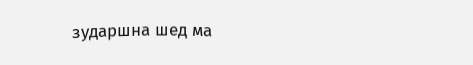зударшна шед ма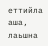еттийла аша, лаьшна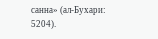санна» (ал-Бухари:
5204).